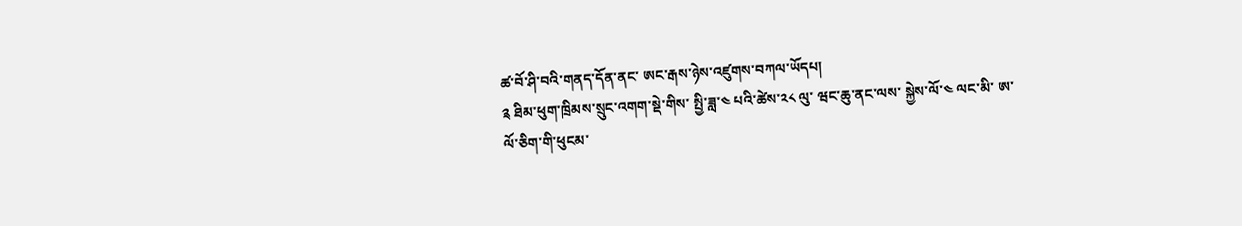ཚ་བོ་ཤི་བའི་གནད་དོན་ནང་ ཨང་རྒས་ཉེས་འཛུགས་བཀལ་ཡོདཔ།
༉ ཐིམ་ཕུག་ཁྲིམས་སྲུང་འགག་སྡེ་གིས་ སྤྱི་ཟླ་༤ པའི་ཚེས་༢༨ ལུ་ ཝང་ཆུ་ནང་ལས་ སྐྱེས་ལོ་༤ ལང་མི་ ཨ་ལོ་ཅིག་གི་ཕུངམ་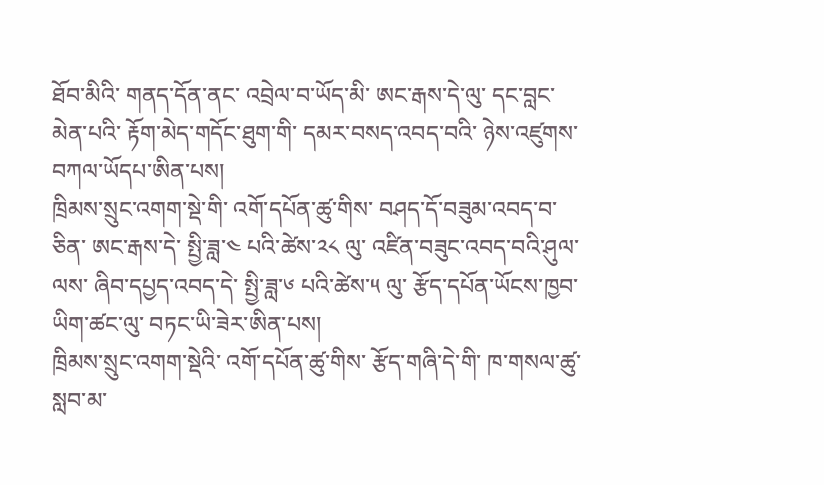ཐོབ་མིའི་ གནད་དོན་ནང་ འབྲེལ་བ་ཡོད་མི་ ཨང་རྒས་དེ་ལུ་ དང་བླང་མེན་པའི་ རྟོག་མེད་གདོང་ཐུག་གི་ དམར་བསད་འབད་བའི་ ཉེས་འཛུགས་བཀལ་ཡོདཔ་ཨིན་པས།
ཁྲིམས་སྲུང་འགག་སྡེ་གི་ འགོ་དཔོན་ཚུ་གིས་ བཤད་དོ་བཟུམ་འབད་བ་ཅིན་ ཨང་རྒས་དེ་ སྤྱི་ཟླ་༤ པའི་ཚེས་༢༨ ལུ་ འཛིན་བཟུང་འབད་བའི་ཤུལ་ལས་ ཞིབ་དཔྱད་འབད་དེ་ སྤྱི་ཟླ་༦ པའི་ཚེས་༥ ལུ་ རྩོད་དཔོན་ཡོངས་ཁྱབ་ཡིག་ཚང་ལུ་ བཏང་ཡི་ཟེར་ཨིན་པས།
ཁྲིམས་སྲུང་འགག་སྡེའི་ འགོ་དཔོན་ཚུ་གིས་ རྩོད་གཞི་དེ་གི་ ཁ་གསལ་ཚུ་ སླབ་མ་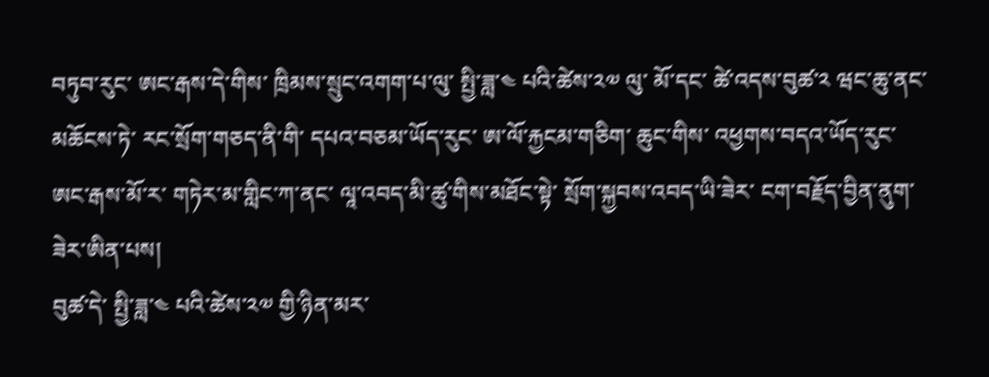བཏུབ་རུང་ ཨང་རྒས་དེ་གིས་ ཁྲིམས་སྲུང་འགག་པ་ལུ་ སྤྱི་ཟླ་༤ པའི་ཚེས་༢༧ ལུ་ མོ་དང་ ཚེ་འདས་བུཚ་༢ ཝང་ཆུ་ནང་མཆོངས་ཏེ་ རང་སྲོག་གཅད་ནི་གི་ དཔའ་བཅམ་ཡོད་རུང་ ཨ་ལོ་རྐྱངམ་གཅིག་ ཆུང་གིས་ འཕྱགས་བདའ་ཡོད་རུང་ ཨང་རྒས་མོ་ར་ གཏེར་མ་གླིང་ཀ་ནང་ ལཱ་འབད་མི་ཚུ་གིས་མཐོང་སྟེ་ སྲོག་སྐྱབས་འབད་ཡི་ཟེར་ ངག་བརྗོད་བྱིན་ནུག་ཟེར་ཨིན་པས།
བུཚ་དེ་ སྤྱི་ཟླ་༤ པའི་ཚེས་༢༧ གྱི་ཉིན་མར་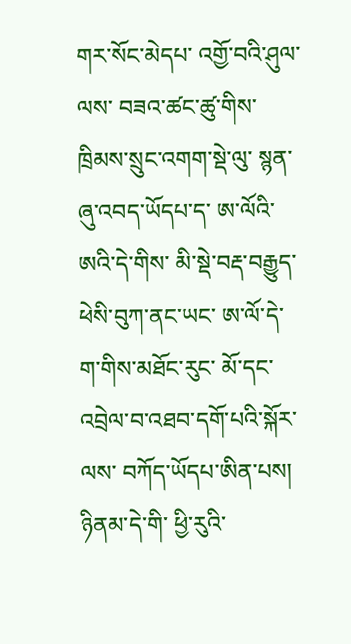གར་སོང་མེདཔ་ འགྱོ་བའི་ཤུལ་ལས་ བཟའ་ཚང་ཚུ་གིས་ ཁྲིམས་སྲུང་འགག་སྡེ་ལུ་ སྙན་ཞུ་འབད་ཡོདཔ་ད་ ཨ་ལོའི་ཨའི་དེ་གིས་ མི་སྡེ་བརྡ་བརྒྱུད་ ཕེསི་བུཀ་ནང་ཡང་ ཨ་ལོ་དེ་ ག་གིས་མཐོང་རུང་ མོ་དང་འབྲེལ་བ་འཐབ་དགོ་པའི་སྐོར་ལས་ བཀོད་ཡོདཔ་ཨིན་པས།
ཉིནམ་དེ་གི་ ཕྱི་རུའི་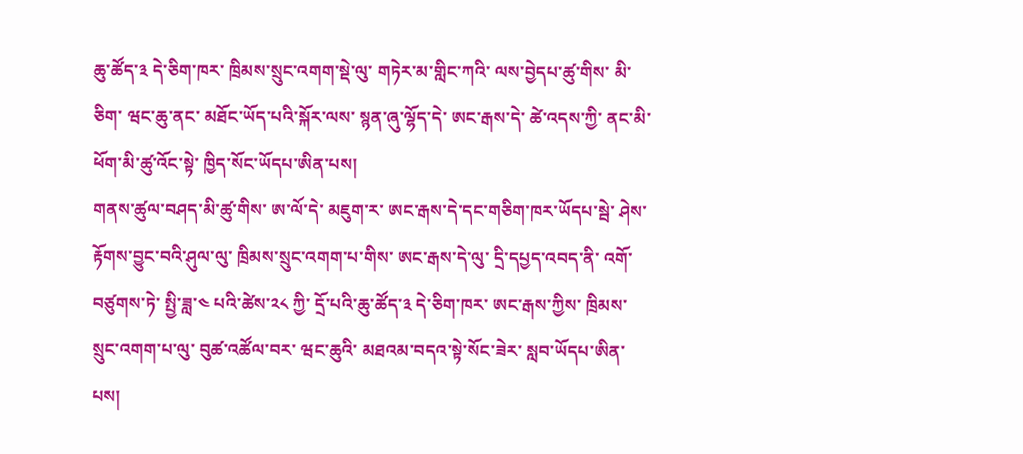ཆུ་ཚོད་༣ དེ་ཅིག་ཁར་ ཁྲིམས་སྲུང་འགག་སྡེ་ལུ་ གཏེར་མ་གླིང་ཀའི་ ལས་བྱེདཔ་ཚུ་གིས་ མི་ཅིག་ ཝང་ཆུ་ནང་ མཐོང་ཡོད་པའི་སྐོར་ལས་ སྙན་ཞུ་ལྷོད་དེ་ ཨང་རྒས་དེ་ ཚེ་འདས་ཀྱི་ ནང་མི་ཕོག་མི་ཚུ་འོང་སྟེ་ ཁྱིད་སོང་ཡོདཔ་ཨིན་པས།
གནས་ཚུལ་བཤད་མི་ཚུ་གིས་ ཨ་ལོ་དེ་ མཇུག་ར་ ཨང་རྒས་དེ་དང་གཅིག་ཁར་ཡོདཔ་སྦེ་ ཤེས་རྟོགས་བྱུང་བའི་ཤུལ་ལུ་ ཁྲིམས་སྲུང་འགག་པ་གིས་ ཨང་རྒས་དེ་ལུ་ དྲི་དཔྱད་འབད་ནི་ འགོ་བཙུགས་ཏེ་ སྤྱི་ཟླ་༤ པའི་ཚེས་༢༨ ཀྱི་ དྲོ་པའི་ཆུ་ཚོད་༣ དེ་ཅིག་ཁར་ ཨང་རྒས་ཀྱིས་ ཁྲིམས་སྲུང་འགག་པ་ལུ་ བུཚ་འཚོལ་བར་ ཝང་ཆུའི་ མཐའམ་བདའ་སྟེ་སོང་ཟེར་ སླབ་ཡོདཔ་ཨིན་པས།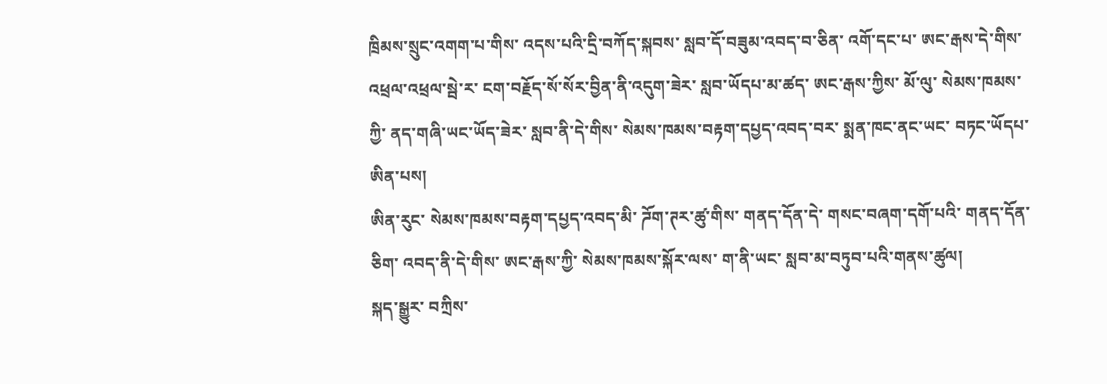ཁྲིམས་སྲུང་འགག་པ་གིས་ འདས་པའི་དྲི་བཀོད་སྐབས་ སླབ་དོ་བཟུམ་འབད་བ་ཅིན་ འགོ་དང་པ་ ཨང་རྒས་དེ་གིས་ འཕྲལ་འཕྲལ་སྦེ་ར་ ངག་བརྗོད་སོ་སོར་བྱིན་ནི་འདུག་ཟེར་ སླབ་ཡོདཔ་མ་ཚད་ ཨང་རྒས་ཀྱིས་ མོ་ལུ་ སེམས་ཁམས་ཀྱི་ ནད་གཞི་ཡང་ཡོད་ཟེར་ སླབ་ནི་དེ་གིས་ སེམས་ཁམས་བརྟག་དཔྱད་འབད་བར་ སྨན་ཁང་ནང་ཡང་ བཏང་ཡོདཔ་ཨིན་པས།
ཨིན་རུང་ སེམས་ཁམས་བརྟག་དཔྱད་འབད་མི་ ཌོག་ཊར་ཚུ་གིས་ གནད་དོན་དེ་ གསང་བཞག་དགོ་པའི་ གནད་དོན་ཅིག་ འབད་ནི་དེ་གིས་ ཨང་རྒས་ཀྱི་ སེམས་ཁམས་སྐོར་ལས་ ག་ནི་ཡང་ སླབ་མ་བཏུབ་པའི་གནས་ཚུལ།
སྐད་སྒྱུར་ བཀྲིས་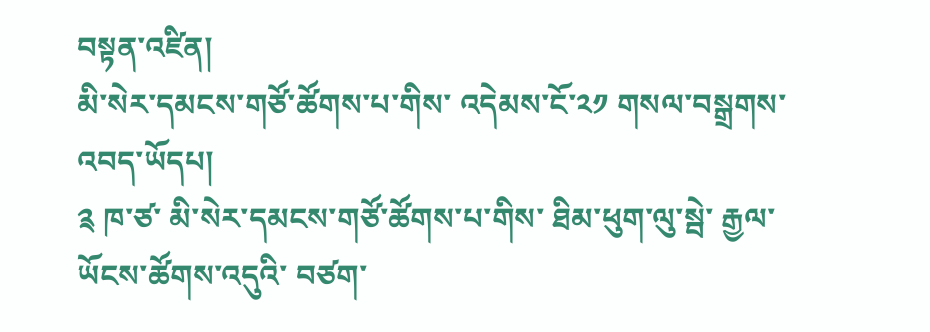བསྟན་འཛིན།
མི་སེར་དམངས་གཙོ་ཚོགས་པ་གིས་ འདེམས་ངོ་༢༡ གསལ་བསྒྲགས་འབད་ཡོདཔ།
༉ ཁ་ཙ་ མི་སེར་དམངས་གཙོ་ཚོགས་པ་གིས་ ཐིམ་ཕུག་ལུ་སྦེ་ རྒྱལ་ཡོངས་ཚོགས་འདུའི་ བཙག་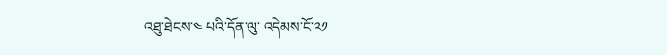འཐུ་ཐེངས་༤ པའི་དོན་ལུ་ འདེམས་ངོ་༢༡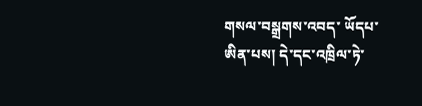གསལ་བསྒྲགས་འབད་ ཡོདཔ་ཨིན་པས། དེ་དང་འཁྲིལ་ཏེ་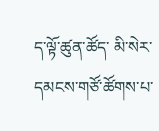ད་ལྟོ་ཚུན་ཚོད་ མི་སེར་དམངས་གཙོ་ཚོགས་པ་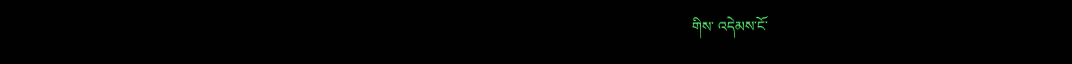གིས་ འདེམས་ངོ་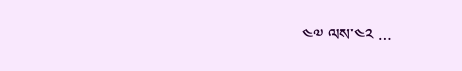༤༧ ལས་༤༢ …